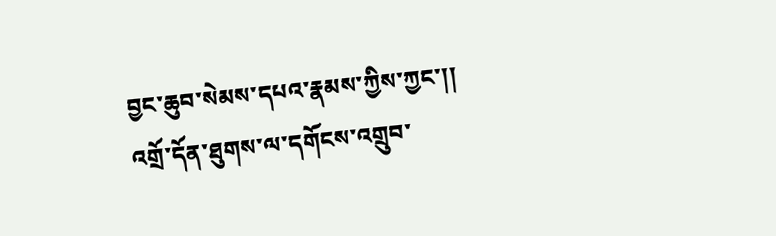བྱང་ཆུབ་སེམས་དཔའ་རྣམས་ཀྱིས་ཀྱང་།།
འགྲོ་དོན་ཐུགས་ལ་དགོངས་འགྲུབ་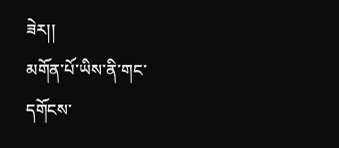ཟེར།།
མགོན་པོ་ཡིས་ནི་གང་དགོངས་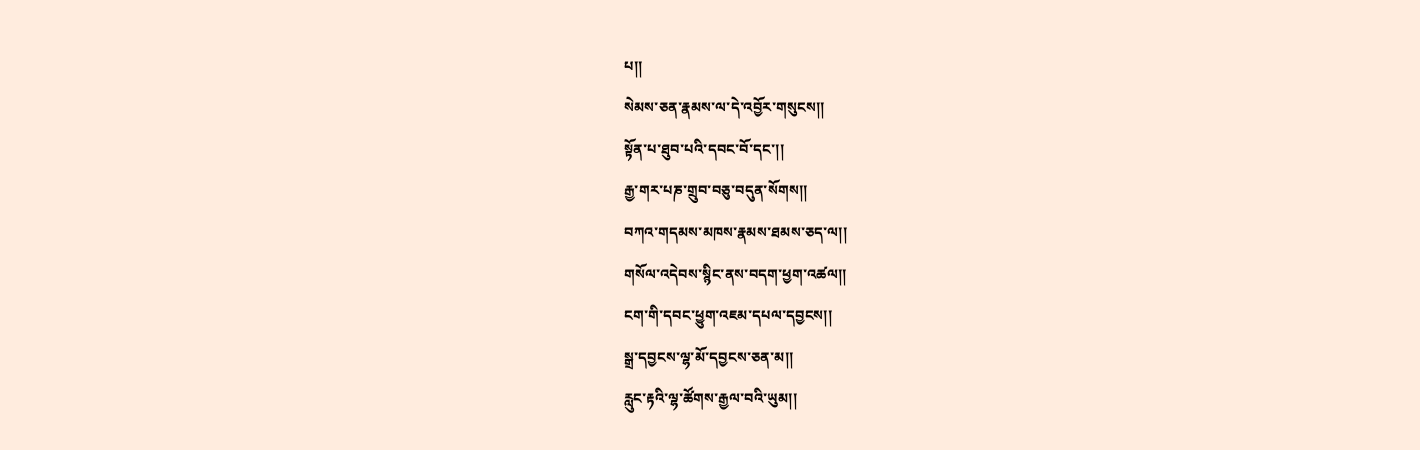པ།།
སེམས་ཅན་རྣམས་ལ་དེ་འབྱོར་གསུངས།།
སྟོན་པ་ཐུབ་པའི་དབང་བོ་དང་།།
རྒྱ་གར་པཎ་གྲུབ་བཅུ་བདུན་སོགས།།
བཀའ་གདམས་མཁས་རྣམས་ཐམས་ཅད་ལ།།
གསོལ་འདེབས་སྙིང་ནས་བདག་ཕྱག་འཚལ།།
ངག་གི་དབང་ཕྱུག་འཇམ་དཔལ་དབྱངས།།
སྒྲ་དབྱངས་ལྷ་མོ་དབྱངས་ཅན་མ།།
རླུང་རྟའི་ལྷ་ཚོགས་རྒྱལ་བའི་ཡུམ།།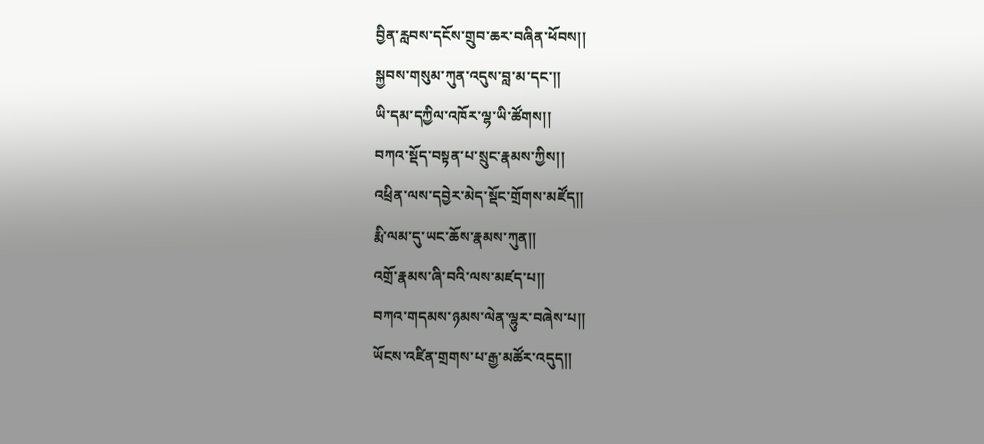བྱིན་རླབས་དངོས་གྲུབ་ཆར་བཞིན་ཕོབས།།
སྐྱབས་གསུམ་ཀུན་འདུས་བླ་མ་དང་།།
ཡི་དམ་དཀྱིལ་འཁོར་ལྷ་ཡི་ཚོགས།།
བཀའ་སྡོད་བསྟན་པ་སྲུང་རྣམས་ཀྱིས།།
འཕྲིན་ལས་དབྱེར་མེད་སྡོང་གྲོགས་མཛོད།།
རྨི་ལམ་དུ་ཡང་ཆོས་རྣམས་ཀུན།།
འགྲོ་རྣམས་ཞི་བའི་ལས་མཛད་པ།།
བཀའ་གདམས་ཉམས་ལེན་ལྷུར་བཞེས་པ།།
ཡོངས་འཛིན་གྲགས་པ་རྒྱ་མཚོར་འདུད།།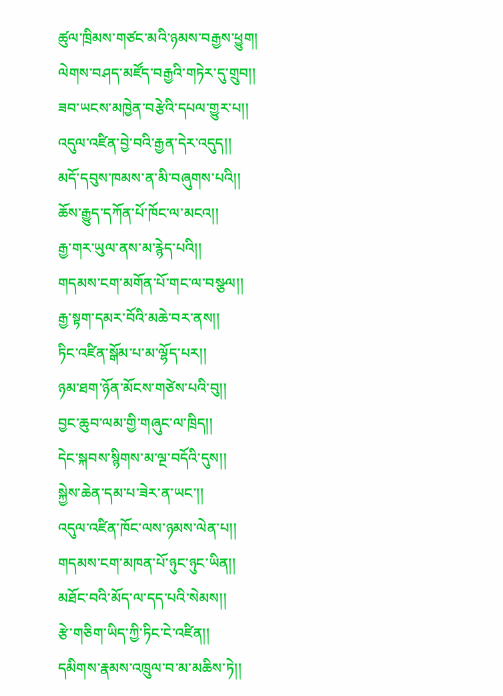ཚུལ་ཁྲིམས་གཙང་མའི་ཉམས་བརྒྱས་ཕྱུག།
ལེགས་བཤད་མཛོད་བརྒྱའི་གཏེར་དུ་གྲུབ།།
ཟབ་ཡངས་མཁྱེན་བརྩེའི་དཔལ་གྱུར་པ།།
འདུལ་འཛིན་བྱེ་བའི་རྒྱན་དེར་འདུད།།
མདོ་དབུས་ཁམས་ན་མི་བཞུགས་པའི།།
ཆོས་རྒྱུད་དཀོན་པོ་ཁོང་ལ་མངའ།།
རྒྱ་གར་ཡུལ་ནས་མ་རྙེད་པའི།།
གདམས་ངག་མགོན་པོ་གང་ལ་བསྩལ།།
རྒྱ་སྟག་དམར་བོའི་མཆེ་བར་ནས།།
ཏིང་འཛིན་སྒོམ་པ་མ་ལྷོད་པར།།
ཉམ་ཐག་ཉོན་མོངས་གཙེས་པའི་བུ།།
བྱང་ཆུབ་ལམ་གྱི་གཞུང་ལ་ཁྲིད།།
དེང་སྐབས་སྙིགས་མ་ལྔ་བདོའི་དུས།།
སྐྱེས་ཆེན་དམ་པ་ཟེར་ན་ཡང་།།
འདུལ་འཛིན་ཁོང་ལས་ཉམས་ལེན་པ།།
གདམས་ངག་མཁན་པོ་ཉུང་ཉུང་ཡིན།།
མཐོང་བའི་མོད་ལ་དད་པའི་སེམས།།
རྩེ་གཅིག་ཡིད་ཀྱི་ཏིང་ངེ་འཛིན།།
དམིགས་རྣམས་འཁྲུལ་བ་མ་མཆིས་ཏེ།།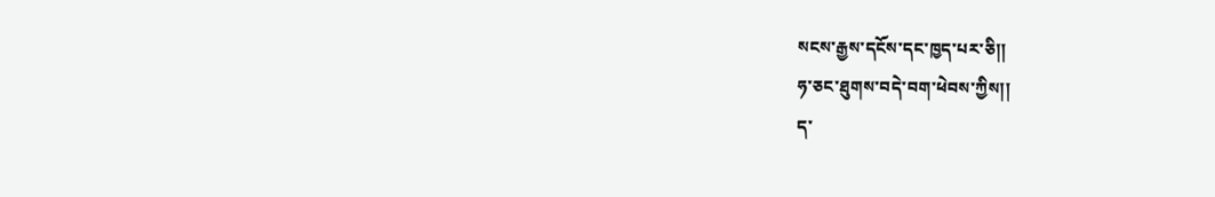སངས་རྒྱས་དངོས་དང་ཁྱད་པར་ཅི།།
ཧ་ཅང་ཐུགས་བདེ་བག་ཕེབས་ཀྱིས།།
ད་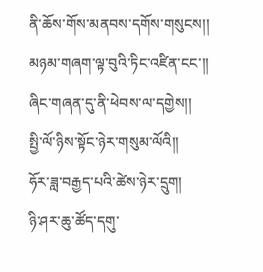ནི་ཆོས་གོས་མནབས་དགོས་གསུངས།།
མཉམ་གཞག་ལྟ་བུའི་ཏིང་འཛིན་ངང་།།
ཞིང་གཞན་དུ་ནི་ཕེབས་ལ་དགྱེས།།
སྤྱི་ལོ་ཉིས་སྟོང་ཉེར་གསུམ་ལོའི།།
ཧོར་ཟླ་བརྒྱད་པའི་ཚེས་ཉེར་དྲུག།
ཉི་ཤར་ཆུ་ཚོད་དགུ་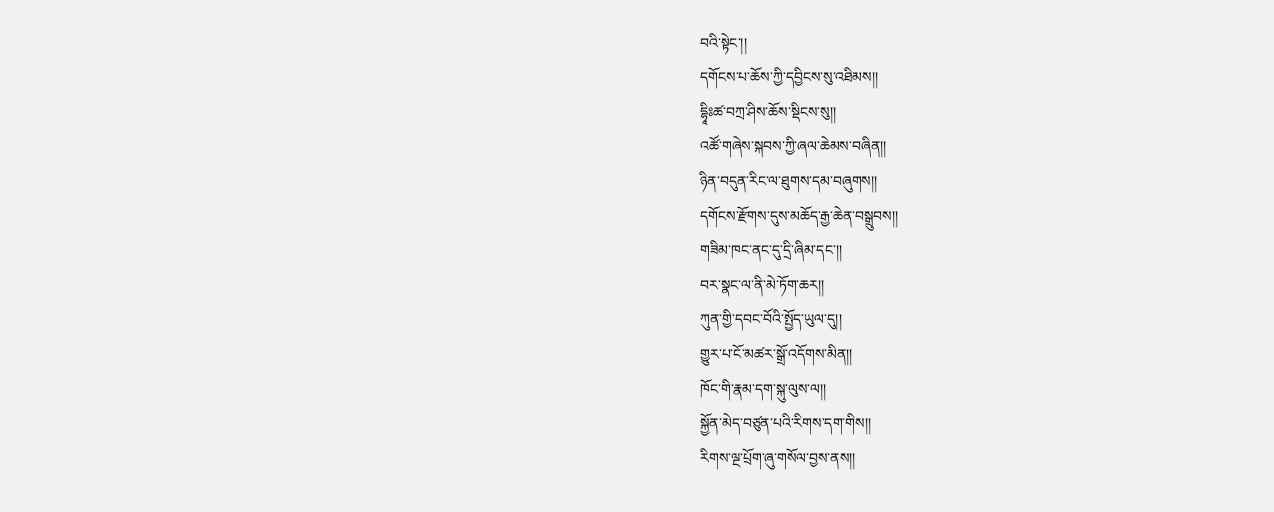བའི་སྟེང་།།
དགོངས་པ་ཆོས་ཀྱི་དབྱིངས་སུ་འཐིམས།།
དྷཱིཿཚ་བཀྲ་ཤིས་ཆོས་སྡིངས་སུ།།
འཚོ་གཞེས་སྐབས་ཀྱི་ཞལ་ཆེམས་བཞིན།།
ཉིན་བདུན་རིང་ལ་ཐུགས་དམ་བཞུགས།།
དགོངས་རྫོགས་དུས་མཆོད་རྒྱ་ཆེན་བསྒྲུབས།།
གཟིམ་ཁང་ནང་དུ་དྲི་ཞིམ་དང་།།
བར་སྣང་ལ་ནི་མེ་ཏོག་ཆར།།
ཀུན་གྱི་དབང་བོའི་སྤྱོད་ཡུལ་དུ།།
གྱུར་པ་ངོ་མཚར་སྒྲོ་འདོགས་མིན།།
ཁོང་གི་རྣམ་དག་སྐུ་ལུས་ལ།།
སྐྱོན་མེད་བཙུན་པའི་རིགས་དག་གིས།།
རིགས་ལྔ་པྲོག་ཞུ་གསོལ་བྱས་ནས།།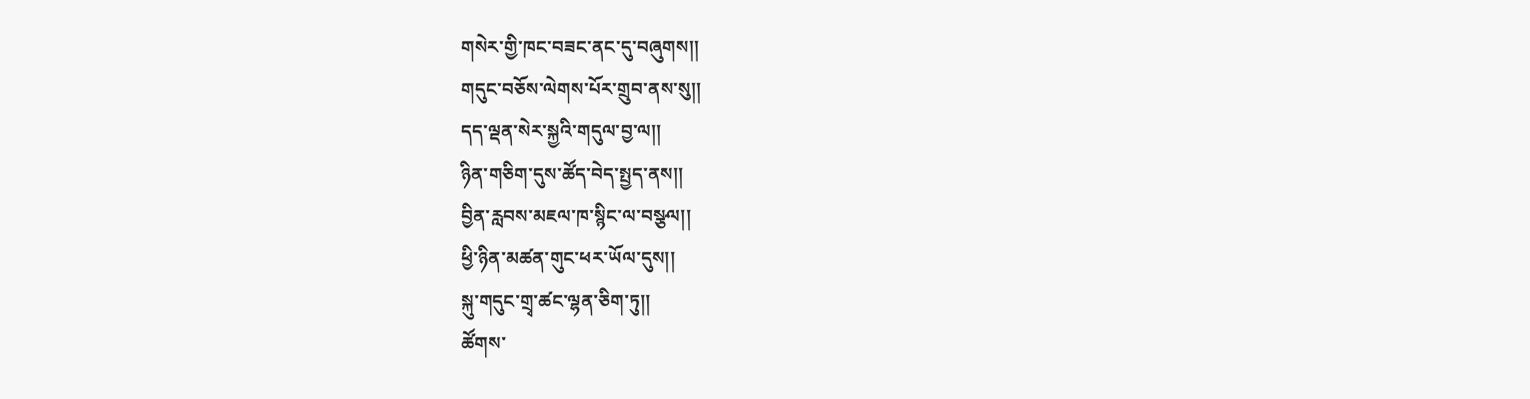གསེར་གྱི་ཁང་བཟང་ནང་དུ་བཞུགས།།
གདུང་བཅོས་ལེགས་པོར་གྲུབ་ནས་སུ།།
དད་ལྡན་སེར་སྐྱའི་གདུལ་བྱ་ལ།།
ཉིན་གཅིག་དུས་ཚོད་བེད་སྤྱད་ནས།།
བྱིན་རླབས་མཇལ་ཁ་སྙིང་ལ་བསྩལ།།
ཕྱི་ཉིན་མཚན་གུང་ཕར་ཡོལ་དུས།།
སྐུ་གདུང་གྲྭ་ཚང་ལྷན་ཅིག་ཏུ།།
ཚོགས་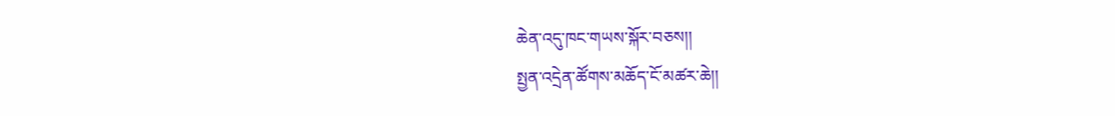ཆེན་འདུ་ཁང་གཡས་སྐོར་བཅས།།
སྤྱན་འདྲེན་ཚོགས་མཆོད་ངོ་མཚར་ཆེ།།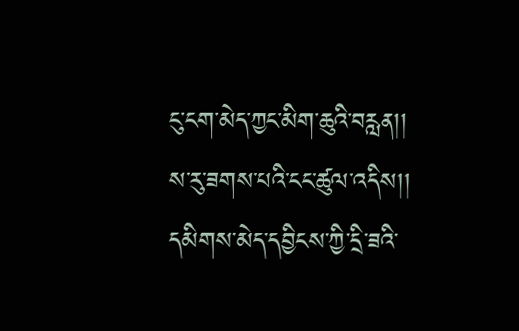ངུ་ངག་མེད་ཀྱང་མིག་ཆུའི་བརླན།།
ས་རུ་ཟགས་པའི་ངང་ཚུལ་འདིས།།
དམིགས་མེད་དབྱིངས་ཀྱི་དྲི་ཟའི་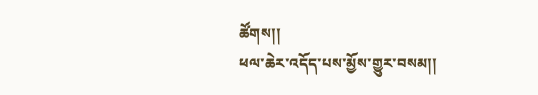ཚོགས།།
ཕལ་ཆེར་འདོད་པས་མྱོས་གྱུར་བསམ།།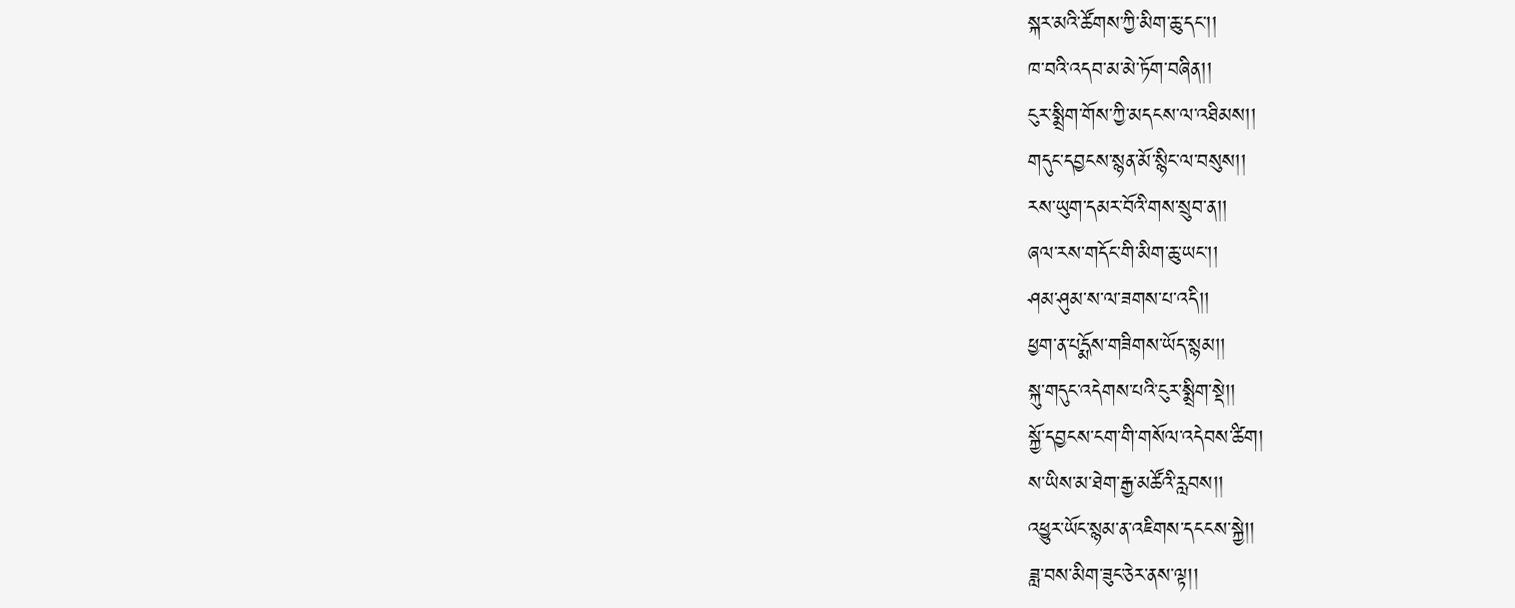སྐར་མའི་ཚོགས་ཀྱི་མིག་ཆུ་དང་།།
ཁ་བའི་འདབ་མ་མེ་ཏོག་བཞིན།།
ངུར་སྨྲིག་གོས་ཀྱི་མདངས་ལ་འཐིམས།།
གདུང་དབྱངས་སྙན་མོ་སྙིང་ལ་བསུས།།
རས་ཡུག་དམར་བོའི་གས་སྲུབ་ན།།
ཞལ་རས་གདོང་གི་མིག་ཆུ་ཡང་།།
ཤམ་ཤུམ་ས་ལ་ཟགས་པ་འདི།།
ཕྱག་ན་པདྨོས་གཟིགས་ཡོད་སྙམ།།
སྐུ་གདུང་འདེགས་པའི་ངུར་སྨྲིག་སྡེ།།
སྐྱོ་དབྱངས་ངག་གི་གསོལ་འདེབས་ཚིག།
ས་ཡིས་མ་ཐེག་རྒྱ་མཚོའི་རླབས།།
འཕྱུར་ཡོང་སྙམ་ན་འཇིགས་དངངས་སྐྱེ།།
ཟླ་བས་མིག་ཟུང་ཅེར་ནས་ལྟ།།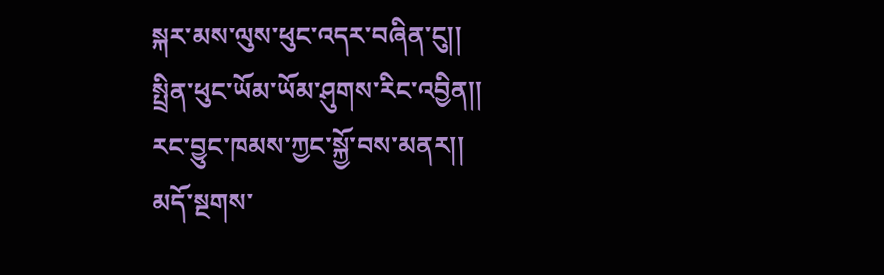སྐར་མས་ལུས་ཕུང་འདར་བཞིན་ངུ།།
སྤྲིན་ཕུང་ཡོམ་ཡོམ་ཤུགས་རིང་འབྱིན།།
རང་བྱུང་ཁམས་ཀྱང་སྐྱོ་བས་མནར།།
མདོ་སྔགས་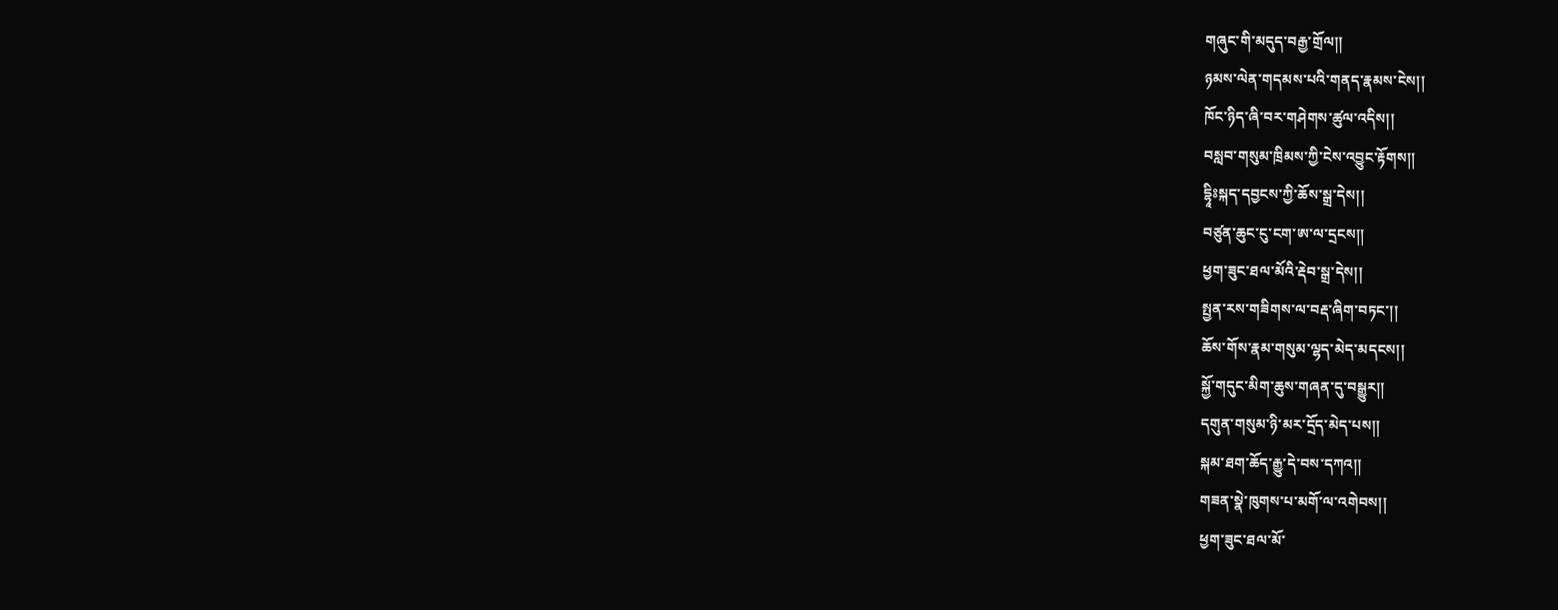གཞུང་གི་མདུད་བརྒྱ་གྲོལ།།
ཉམས་ལེན་གདམས་པའི་གནད་རྣམས་ངེས།།
ཁོང་ཉིད་ཞི་བར་གཤེགས་ཚུལ་འདིས།།
བསླབ་གསུམ་ཁྲིམས་ཀྱི་ངེས་འབྱུང་རྟོགས།།
དྷཱིཿསྐད་དབྱངས་ཀྱི་ཆོས་སྒྲ་དེས།།
བཙུན་ཆུང་ངུ་ངག་ཨ་ལ་དྲངས།།
ཕྱག་ཟུང་ཐལ་མོའི་རྡེབ་སྒྲ་དེས།།
སྤྱན་རས་གཟིགས་ལ་བརྡ་ཞིག་བཏང་།།
ཆོས་གོས་རྣམ་གསུམ་ལྷད་མེད་མདངས།།
སྐྱོ་གདུང་མིག་ཆུས་གཞན་དུ་བསྒྱུར།།
དགུན་གསུམ་ཉི་མར་དྲོད་མེད་པས།།
སྐམ་ཐག་ཆོད་རྒྱུ་དེ་བས་དཀའ།།
གཟན་སྣེ་ཁུགས་པ་མགོ་ལ་འགེབས།།
ཕྱག་ཟུང་ཐལ་མོ་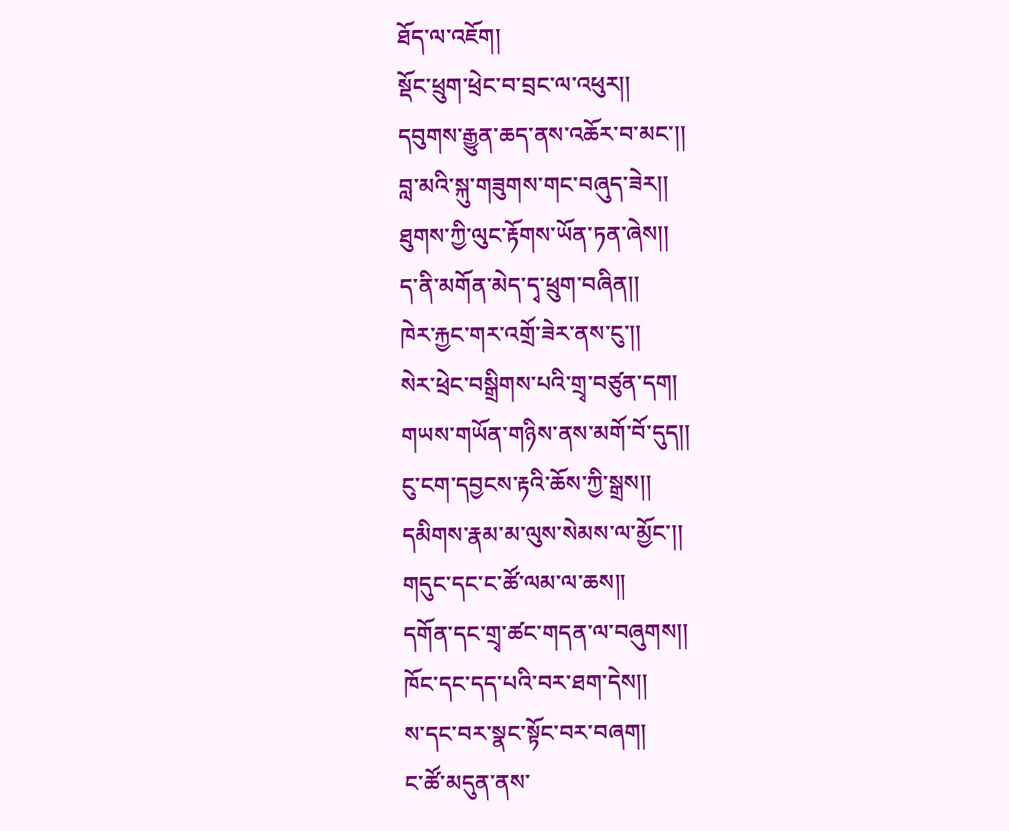ཐོད་ལ་འཇོག།
སྡོང་ཕྲུག་ཕྲེང་བ་བྲང་ལ་འཕུར།།
དབུགས་རྒྱུན་ཆད་ནས་འཆོར་བ་མང་།།
བླ་མའི་སྐུ་གཟུགས་གང་བཞུད་ཟེར།།
ཐུགས་ཀྱི་ལུང་རྟོགས་ཡོན་ཏན་ཞེས།།
ད་ནི་མགོན་མེད་དྭ་ཕྲུག་བཞིན།།
ཁེར་རྐྱང་གར་འགྲོ་ཟེར་ནས་ངུ་།།
སེར་ཕྲེང་བསྒྲིགས་པའི་གྲྭ་བཙུན་དག།
གཡས་གཡོན་གཉིས་ནས་མགོ་བོ་དུད།།
ངུ་ངག་དབྱངས་རྟའི་ཆོས་ཀྱི་སྒྲས།།
དམིགས་རྣམ་མ་ལུས་སེམས་ལ་མྱོང་།།
གདུང་དང་ང་ཚོ་ལམ་ལ་ཆས།།
དགོན་དང་གྲྭ་ཚང་གདན་ལ་བཞུགས།།
ཁོང་དང་དད་པའི་བར་ཐག་དེས།།
ས་དང་བར་སྣང་སྟོང་བར་བཞག།
ང་ཚོ་མདུན་ནས་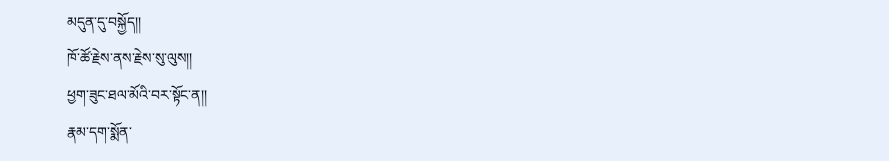མདུན་དུ་བསྐྱོད།།
ཁོ་ཚོ་རྗེས་ནས་རྗེས་སུ་ལུས།།
ཕྱག་ཟུང་ཐལ་མོའི་བར་སྟོང་ན།།
རྣམ་དག་སྨོན་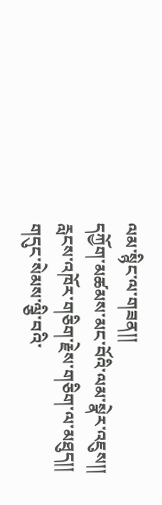ལམ་སྙིང་ལ་གཟན།།
དཀྱོག་མཚམས་མང་བོའི་ལམ་སྣེར་འཇུས།།
རླངས་འཁོར་གཅིག་རྗེས་གཅིག་ལ་མཐུད།།
གདུང་སེམས་ལྕི་བའི་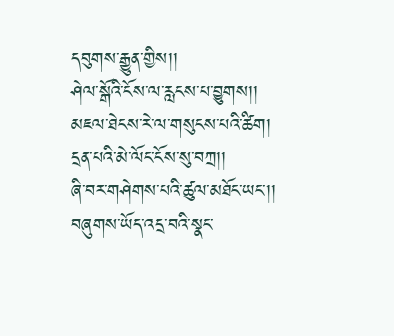དབུགས་རྒྱུན་གྱིས།།
ཤེལ་སྒོའི་ངོས་ལ་རླངས་པ་བྱུགས།།
མཇལ་ཐེངས་རེ་ལ་གསུངས་པའི་ཚིག།
དྲན་པའི་མེ་ལོང་ངོས་སུ་བཀྲ།།
ཞི་བར་གཤེགས་པའི་ཚུལ་མཐོང་ཡང་།།
བཞུགས་ཡོད་འདྲ་བའི་སྣང་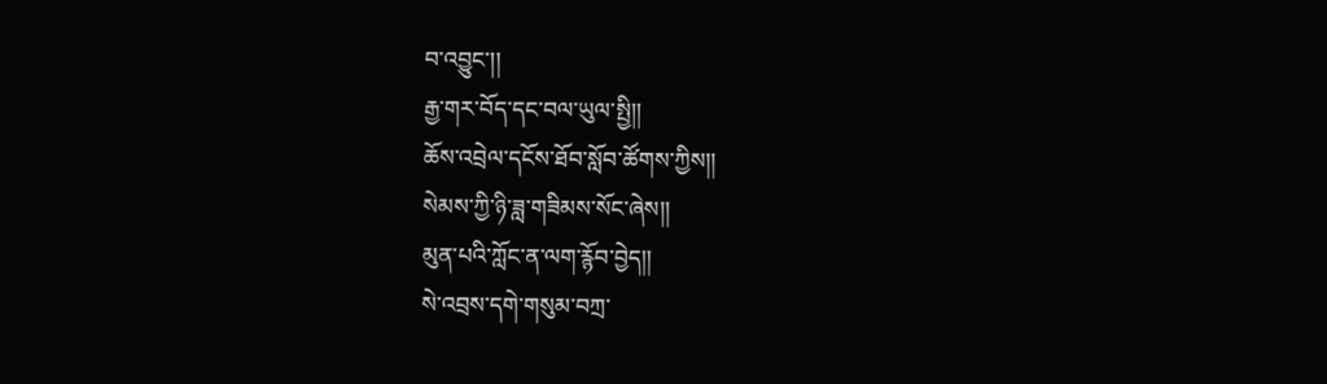བ་འབྱུང་།།
རྒྱ་གར་བོད་དང་བལ་ཡུལ་སྤྱི།།
ཆོས་འབྲེལ་དངོས་ཐོབ་སློབ་ཚོགས་ཀྱིས།།
སེམས་ཀྱི་ཉི་ཟླ་གཟིམས་སོང་ཞེས།།
མུན་པའི་ཀློང་ན་ལག་རྙོབ་བྱེད།།
སེ་འབྲས་དགེ་གསུམ་བཀྲ་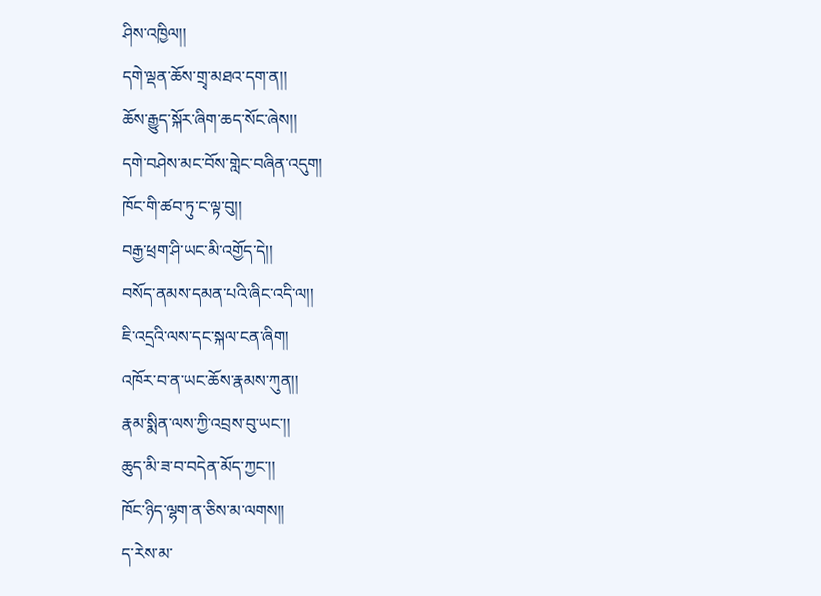ཤིས་འཁྱིལ།།
དགེ་ལྡན་ཆོས་གྲྭ་མཐའ་དག་ན།།
ཆོས་རྒྱུད་སྐོར་ཞིག་ཆད་སོང་ཞེས།།
དགེ་བཤེས་མང་བོས་གླེང་བཞིན་འདུག།
ཁོང་གི་ཚབ་ཏུ་ང་ལྟ་བུ།།
བརྒྱ་ཕྲག་ཤི་ཡང་མི་འགྱོད་དེ།།
བསོད་ནམས་དམན་པའི་ཞིང་འདི་ལ།།
ཇི་འདྲའི་ལས་དང་སྐལ་ངན་ཞིག།
འཁོར་བ་ན་ཡང་ཆོས་རྣམས་ཀུན།།
རྣམ་སྨིན་ལས་ཀྱི་འབྲས་བུ་ཡང་།།
ཆུད་མི་ཟ་བ་བདེན་མོད་ཀྱང་།།
ཁོང་ཉིད་ལྷག་ན་ཅིས་མ་ལགས།།
ད་རེས་མ་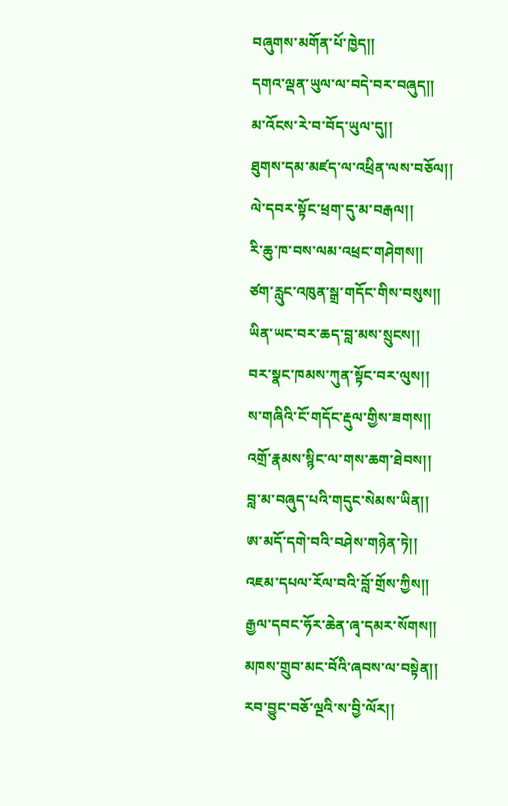བཞུགས་མགོན་པོ་ཁྱེད།།
དགའ་ལྡན་ཡུལ་ལ་བདེ་བར་བཞུད།།
མ་འོངས་རེ་བ་བོད་ཡུལ་དུ།།
ཐུགས་དམ་མཛད་ལ་འཕྲིན་ལས་བཅོལ།།
ལེ་དབར་སྟོང་ཕྲག་དུ་མ་བརྒལ།།
རི་ཆུ་ཁ་བས་ལམ་འཕྲང་གཤེགས།།
ཙག་རླུང་འཁུན་སྒྲ་གདོང་གིས་བསུས།།
ཡིན་ཡང་བར་ཆད་བླ་མས་སྲུངས།།
བར་སྣང་ཁམས་ཀུན་སྟོང་བར་ལུས།།
ས་གཞིའི་ངོ་གདོང་རྡུལ་གྱིས་ཟགས།།
འགྲོ་རྣམས་སྙིང་ལ་གས་ཆག་ཐེབས།།
བླ་མ་བཞུད་པའི་གདུང་སེམས་ཡིན།།
ཨ་མདོ་དགེ་བའི་བཤེས་གཉེན་ཏེ།།
འཇམ་དཔལ་རོལ་བའི་བློ་གྲོས་ཀྱིས།།
རྒྱལ་དབང་ཧོར་ཆེན་ཞྭ་དམར་སོགས།།
མཁས་གྲུབ་མང་བོའི་ཞབས་ལ་བསྟེན།།
རབ་བྱུང་བཅོ་ལྔའི་ས་བྱི་ལོར།།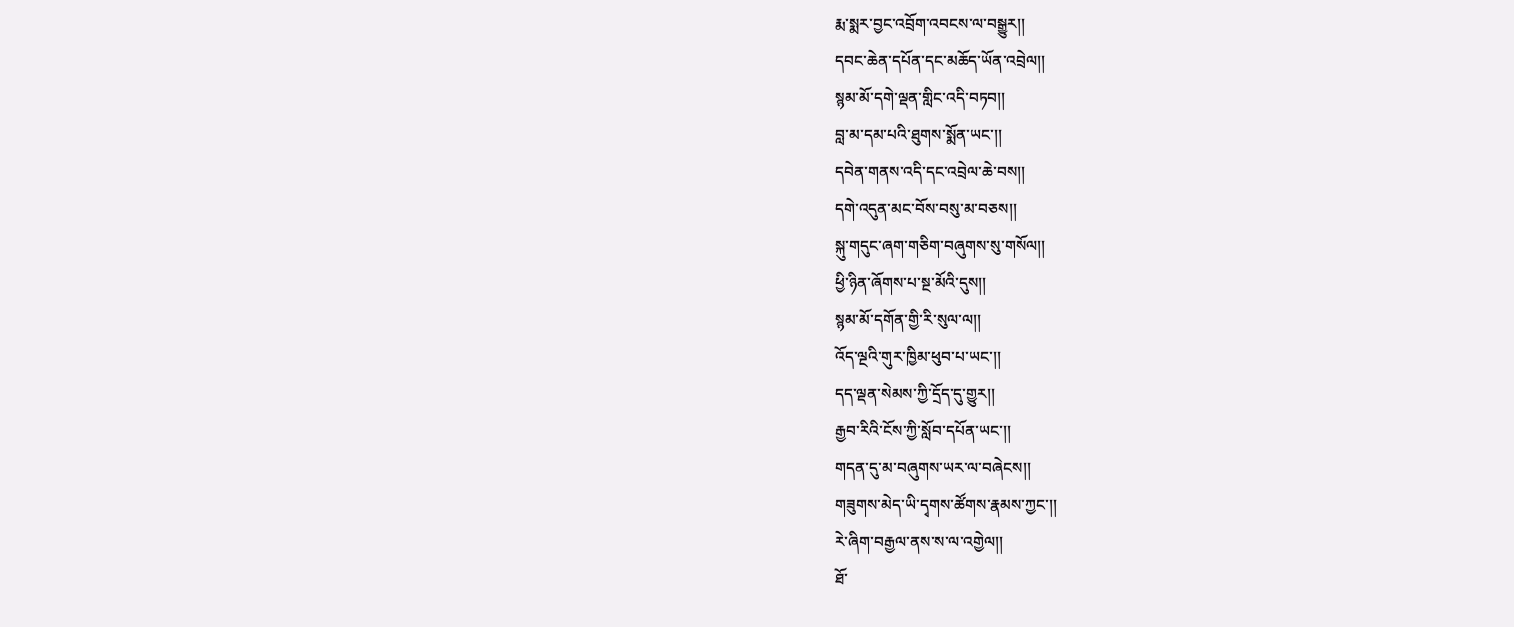རྨ་སྨར་བྱང་འབྲོག་འབངས་ལ་བསྒྱུར།།
དབང་ཆེན་དཔོན་དང་མཆོད་ཡོན་འབྲེལ།།
སྙམ་མོ་དགེ་ལྡན་གླིང་འདི་བཏབ།།
བླ་མ་དམ་པའི་ཐུགས་སྨོན་ཡང་།།
དབེན་གནས་འདི་དང་འབྲེལ་ཆེ་བས།།
དགེ་འདུན་མང་བོས་བསུ་མ་བཅས།།
སྐུ་གདུང་ཞག་གཅིག་བཞུགས་སུ་གསོལ།།
ཕྱི་ཉིན་ཞོགས་པ་སྔ་མོའི་དུས།།
སྙམ་མོ་དགོན་གྱི་རི་སུལ་ལ།།
འོད་ལྔའི་གུར་ཁྱིམ་ཕུབ་པ་ཡང་།།
དད་ལྡན་སེམས་ཀྱི་དྲོད་དུ་གྱུར།།
རྒྱབ་རིའི་ངོས་ཀྱི་སློབ་དཔོན་ཡང་།།
གདན་དུ་མ་བཞུགས་ཡར་ལ་བཞེངས།།
གཟུགས་མེད་ཡི་དྭགས་ཚོགས་རྣམས་ཀྱང་།།
རེ་ཞིག་བརྒྱལ་ནས་ས་ལ་འགྱེལ།།
ཐོ་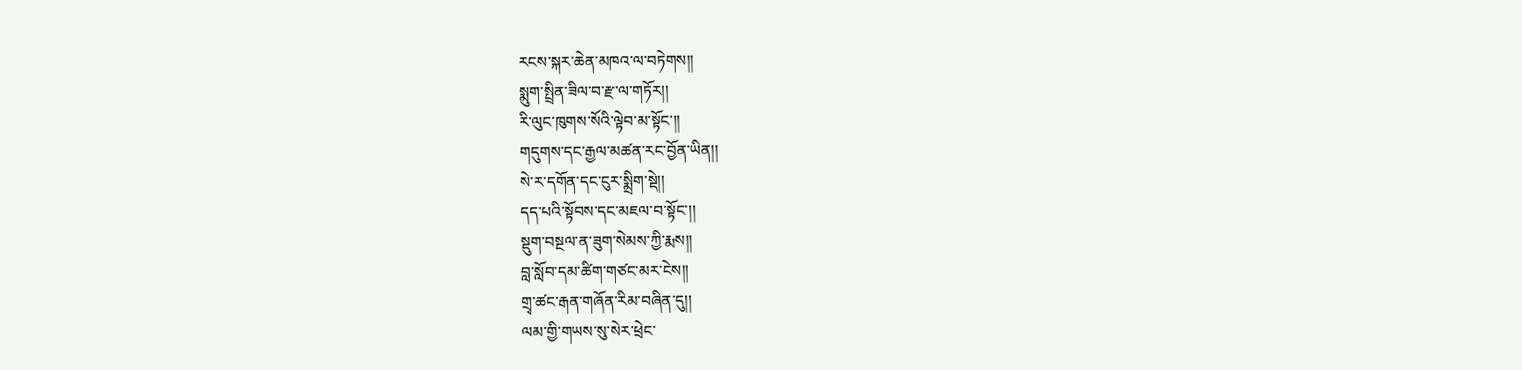རངས་སྐར་ཆེན་མཁའ་ལ་བཏེགས།།
སྨུག་སྤྲིན་ཟིལ་བ་རྫ་ལ་གཏོར།།
རི་ལུང་ཁུགས་སོའི་ལྟེབ་མ་སྟོང་།།
གདུགས་དང་རྒྱལ་མཚན་རང་བྱོན་ཡིན།།
སེ་ར་དགོན་དང་ངུར་སྨྲིག་སྡེ།།
དད་པའི་སྟོབས་དང་མཇལ་བ་སྟོང་།།
སྡུག་བསྔལ་ན་ཟུག་སེམས་ཀྱི་རྨས།།
བླ་སློབ་དམ་ཚིག་གཙང་མར་ངེས།།
གྲྭ་ཚང་རྒན་གཞོན་རིམ་བཞིན་དུ།།
ལམ་གྱི་གཡས་སུ་སེར་ཕྲེང་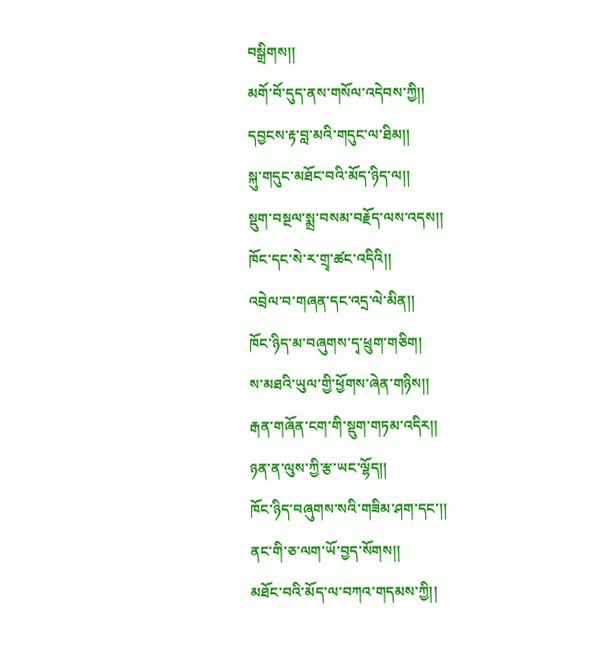བསྒྲིགས།།
མགོ་བོ་དུད་ནས་གསོལ་འདེབས་ཀྱི།།
དབྱངས་རྟ་བླ་མའི་གདུང་ལ་ཐིམ།།
སྐུ་གདུང་མཐོང་བའི་མོད་ཉིད་ལ།།
སྡུག་བསྔལ་སྨྲ་བསམ་བརྗོད་ལས་འདས།།
ཁོང་དང་སེ་ར་གྲྭ་ཚང་འདིའི།།
འབྲེལ་བ་གཞན་དང་འདྲ་ལེ་མིན།།
ཁོང་ཉིད་མ་བཞུགས་དྭ་ཕྲུག་གཅིག།
ས་མཐའི་ཡུལ་གྱི་ཕྱོགས་ཞེན་གཉིས།།
རྒན་གཞོན་ངག་གི་སྡུག་གཏམ་འདིར།།
ཉན་ན་ལུས་ཀྱི་རྩ་ཡང་ལྷོད།།
ཁོང་ཉིད་བཞུགས་སའི་གཟིམ་ཤག་དང་།།
ནང་གི་ཅ་ལག་ཡོ་བྱད་སོགས།།
མཐོང་བའི་མོད་ལ་བཀའ་གདམས་ཀྱི།།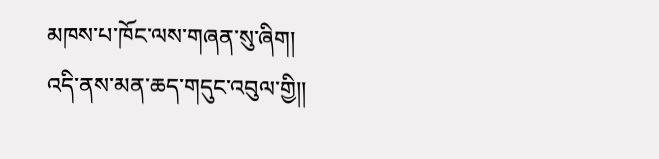མཁས་པ་ཁོང་ལས་གཞན་སུ་ཞིག།
འདི་ནས་མན་ཆད་གདུང་འབུལ་གྱི།།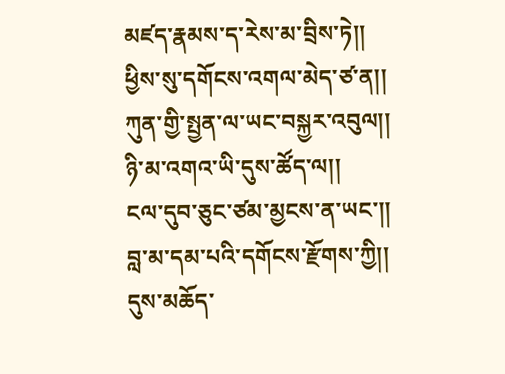མཛད་རྣམས་ད་རེས་མ་བྲིས་ཏེ།།
ཕྱིས་སུ་དགོངས་འགལ་མེད་ཙ་ན།།
ཀུན་གྱི་སྤྱན་ལ་ཡང་བསྐྱར་འབུལ།།
ཉི་མ་འགའ་ཡི་དུས་ཚོད་ལ།།
ངལ་དུབ་ཅུང་ཙམ་མྱངས་ན་ཡང་།།
བླ་མ་དམ་པའི་དགོངས་རྫོགས་ཀྱི།།
དུས་མཆོད་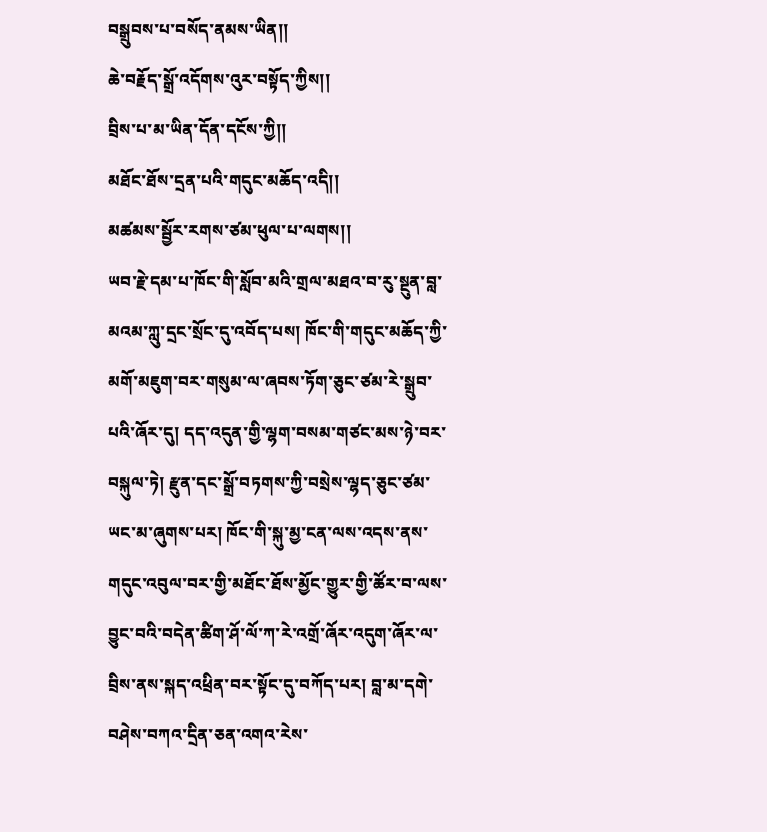བསྒྲུབས་པ་བསོད་ནམས་ཡིན།།
ཆེ་བརྗོད་སྒྲོ་འདོགས་འུར་བསྟོད་ཀྱིས།།
བྲིས་པ་མ་ཡིན་དོན་དངོས་ཀྱི།།
མཐོང་ཐོས་དྲན་པའི་གདུང་མཆོད་འདི།།
མཚམས་སྦྱོར་རགས་ཙམ་ཕུལ་པ་ལགས།།
ཡབ་རྗེ་དམ་པ་ཁོང་གི་སློབ་མའི་གྲལ་མཐའ་བ་རུ་སྔུན་བླ་མའམ་ཀླུ་དྲང་སྲོང་དུ་འབོད་པས། ཁོང་གི་གདུང་མཆོད་ཀྱི་མགོ་མཇུག་བར་གསུམ་ལ་ཞབས་ཏོག་ཅུང་ཙམ་རེ་སྒྲུབ་པའི་ཞོར་དུ། དད་འདུན་གྱི་ལྷག་བསམ་གཙང་མས་ཉེ་བར་བསྐུལ་ཏེ། རྫུན་དང་སྒྲོ་བཏགས་ཀྱི་བསྲེས་ལྷད་ཅུང་ཙམ་ཡང་མ་ཞུགས་པར། ཁོང་གི་སྐུ་མྱ་ངན་ལས་འདས་ནས་གདུང་འབུལ་བར་གྱི་མཐོང་ཐོས་མྱོང་གྱུར་གྱི་ཚོར་བ་ལས་བྱུང་བའི་བདེན་ཚིག་ཤོ་ལོ་ཀ་རེ་འགྲོ་ཞོར་འདུག་ཞོར་ལ་བྲིས་ནས་སྐད་འཕྲིན་བར་སྟོང་དུ་བཀོད་པར། བླ་མ་དགེ་བཤེས་བཀའ་དྲིན་ཅན་འགའ་རེས་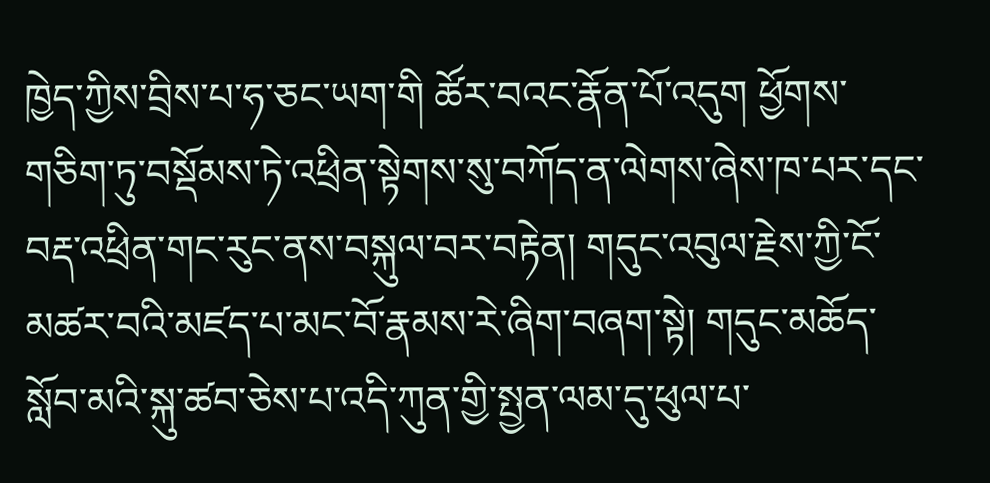ཁྱེད་ཀྱིས་བྲིས་པ་ཧ་ཅང་ཡག་གི ཚོར་བའང་རྣོན་པོ་འདུག ཕྱོགས་གཅིག་ཏུ་བསྡོམས་ཏེ་འཕྲིན་སྟེགས་སུ་བཀོད་ན་ལེགས་ཞེས་ཁ་པར་དང་བརྡ་འཕྲིན་གང་རུང་ནས་བསྐུལ་བར་བརྟེན། གདུང་འབུལ་རྗེས་ཀྱི་ངོ་མཚར་བའི་མཛད་པ་མང་བོ་རྣམས་རེ་ཞིག་བཞག་སྟེ། གདུང་མཆོད་སློབ་མའི་སྐུ་ཚབ་ཅེས་པ་འདི་ཀུན་གྱི་སྤྱན་ལམ་དུ་ཕུལ་པ་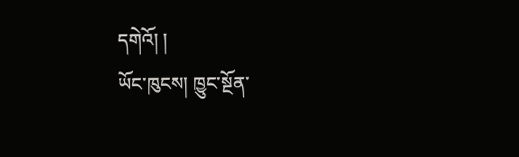དགེའོ། །
ཡོང་ཁུངས། ཁྱུང་སྔོན་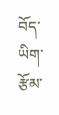བོད་ཡིག་རྩོམ་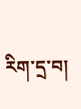རིག་དྲ་བ།